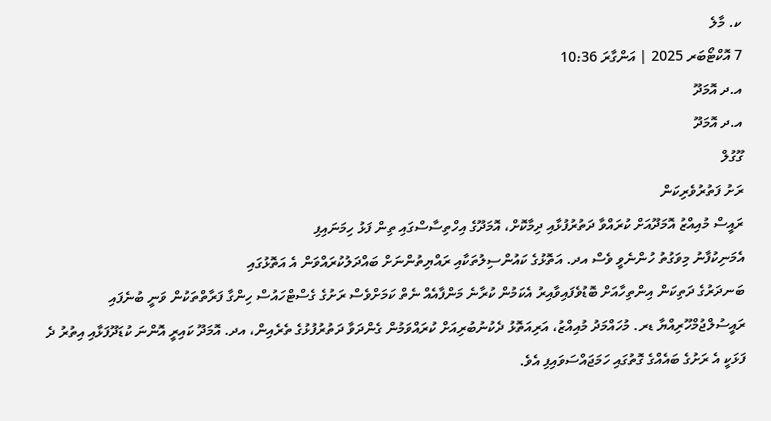ކ. މާލެ
7 އޮކްޓޯބަރ 2025 | އަންގާރަ 10:36
އ.ދ އޮމަދޫ
އ.ދ އޮމަދޫ
ގޫގުލް
ރަށު ފަތުރުވެރިކަން
ރައީސް މުއިއްޒު އޮމަދޫއަށް ކުރައްވާ ދަތުރުފުޅާއި ދިމާކޮށް، އޮމަދޫގެ އިހްތިސާސްގައި ތިން ފަޅު ހިމަނައިފި
އެމަނިކުފާނު މިވަގުތު ހުންނެވީ ވެސް އދ. އަތޮޅުގެ ކައުންސިލުތަކާއި ރައްޔިތުންނަށް ބައްދަލުކުރައްވަން އެ އަތޮޅުގައި
ބަނދަރުގެ ދަތިކަން އިންތިހާއަށް ބޮޑުވެފައިވާއިރު އެކަމުން ކުރާނެ މަންފާއެއް ނެތް ކަމަށްވެސް ރަށުގެ ގެސްޓްހައުސް ހިންގާ ފަރާތްތަކުން ވަނީ ބުނެފައި
ރައީސުލްޖުމްހޫރިއްޔާ ޑރ. މުހައްމަދު މުއިއްޒު، އަރިއަތޮޅު ދެކުނުބުރިއަށް ކުރައްވަމުން ގެންދަވާ ދަތުރުފުޅުގެ ތެރެއިން، އދ. އޮމަދޫ ކައިރީ އޮންނަ ކުޑަދޫފަޅާއި އިތުރު ދެ ފަޅަކީ އެ ރަށުގެ ބައެއްގެ ގޮތުގައި ހަމަޖައްސަވައިފި އެވެ.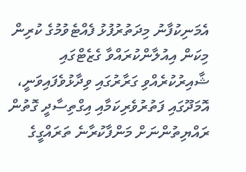އެމަނިކުފާނު މިދަތުރުފުޅު ފެއްޓެވުމުގެ ކުރިން މިކަން އިއުލާންކުރައްވާ ގެޒެޓްގައި ޝާއިރުކުރެއްވި ގަރާރުގައި ވިދާޅުވެފައިވަނީ، އޮމަދޫގައި ފަތުރުވެރިކަމާއި އިގްތިސާދީ ގޮތުން ރައްޔިތުންނަށް މަންފާކުރާނެ ތަރައްގީގެ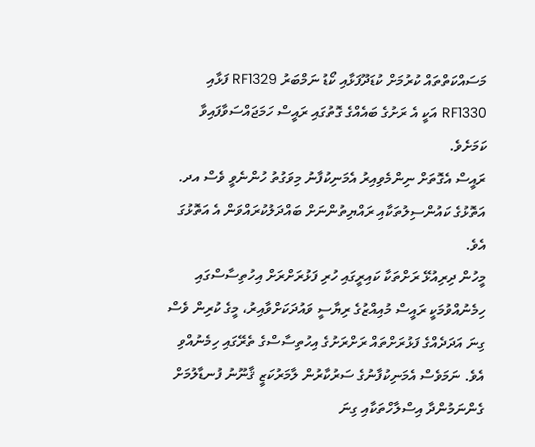މަސައްކަތްތައް ކުރުމަށް ކުޑަދޫފަޅާއި ކޯޑު ނަމްބަރު RF1329 ފަޅާއި RF1330 އަކީ އެ ރަށުގެ ބައެއްގެ ގޮތުގައި ރައީސް ހަމަޖައްސަވާފައިވާ ކަމަށެވެ.
ރައީސް އެގޮތަށް ނިންމެވިއިރު އެމަނިކުފާނު މިވަގުތު ހުންނެވީ ވެސް އދ. އަތޮޅުގެ ކައުންސިލުތަކާއި ރައްޔިތުންނަށް ބައްދަލުކުރައްވަން އެ އަތޮޅުގަ އެވެ.
މީހުން ދިރިއުޅޭ ރަށްތަކާ ކައިރީގައި ހުރި ފަޅުރަށްރަށް އިހުތިސާސްގައި ހިމެނުއްވުމަކީ ރައީސް މުއިއްޒުގެ ރިޔާސީ ވައުދަކަށްވާއިރު، މީގެ ކުރިން ވެސް ގިނަ އަދަދެއްގެ ފަޅުރަށްތައް ރަށްރަށުގެ އިހުތިސާސްގެ ތެރޭގައި ހިމެނުއްވި އެވެ. ނަމަވެސް އެމަނިކުފާނުގެ ސަރުކާރުން ލާމަރުކަޒީ ޤާނޫނު ފުނޑާލުމަށް ގެންނަމުންދާ އިސްލާހްތަކާއި ގިނަ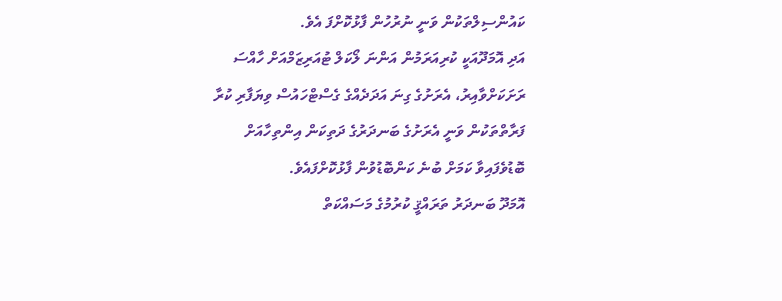ކައުންސިލްތަކުން ވަނީ ނުރުހުން ފާޅުކޮށްފަ އެވެ.
އަދި އޮމަދޫއަކީ ކުރިއަރަމުން އަންނަ ލޯކަލް ޓުއަރިޒަމްއަށް ހާއްސަ ރަށަކަށްވާއިރު، އެރަށުގެ ގިނަ އަދަދެއްގެ ގެސްޓްހައުސް ވިޔަފާރި ކުރާ ފަރާތްތަކުން ވަނީ އެރަށުގެ ބަނދަރުގެ ދަތިކަން އިންތިހާއަށް ބޮޑުވެފައިވާ ކަމަށް ބުނެ ކަންބޮޑުވުން ފާޅުކޮށްފައެވެ.
އޮމަދޫ ބަނދަރު ތަރައްޤީ ކުރުމުގެ މަސައްކަތް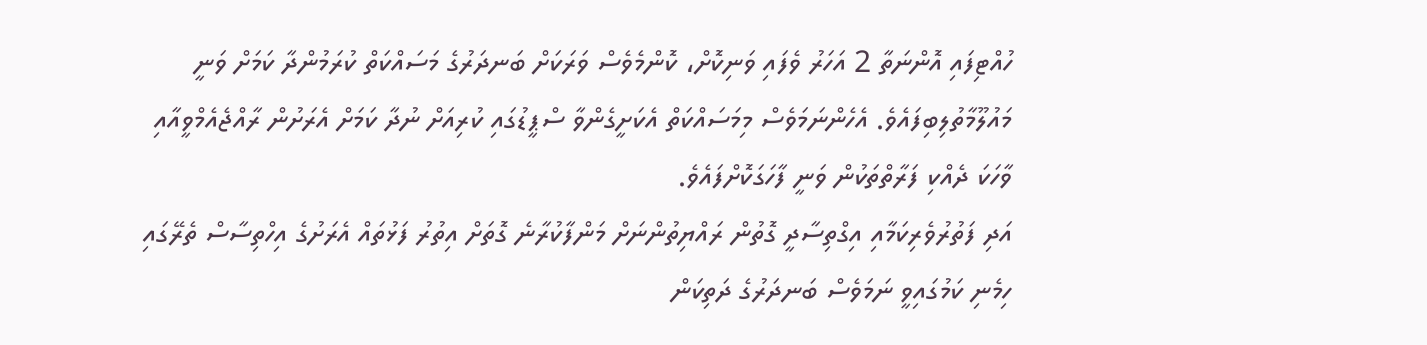ހުއްޓިފައި އޮންނަތާ 2 އަހަރު ވެފައި ވަނިކޮށް، ކޮންމެވެސް ވަރަކަށް ބަނދަރުގެ މަސައްކަތް ކުރަމުންދާ ކަމަށް ވަނީ މައުލޫމާތުލިބިފައެވެ. އެހެންނަމަވެސް މިމަސައްކަތް އެކަށީގެންވާ ސްޕީޑުގައި ކުރިއަށް ނުދާ ކަމަށް އެރަށުން ރާއްޖެއެމްވީއާއި ވާހަކަ ދެއްކި ފަރާތްތަކުން ވަނީ ފާހަގަކޮށްފައެވެ.
އަދި ފަތުރުވެރިކަމާއި އިގްތިސާދީ ގޮތުން ރައްޔިތުންނަށް މަންފާކުރާނެ ގޮތަށް އިތުރު ފަޅުތައް އެރަށުގެ އިހްތިސާސް ތެރޭގައި ހިމެނި ކަމުގައިވީ ނަމަވެސް ބަނދަރުގެ ދަތިކަން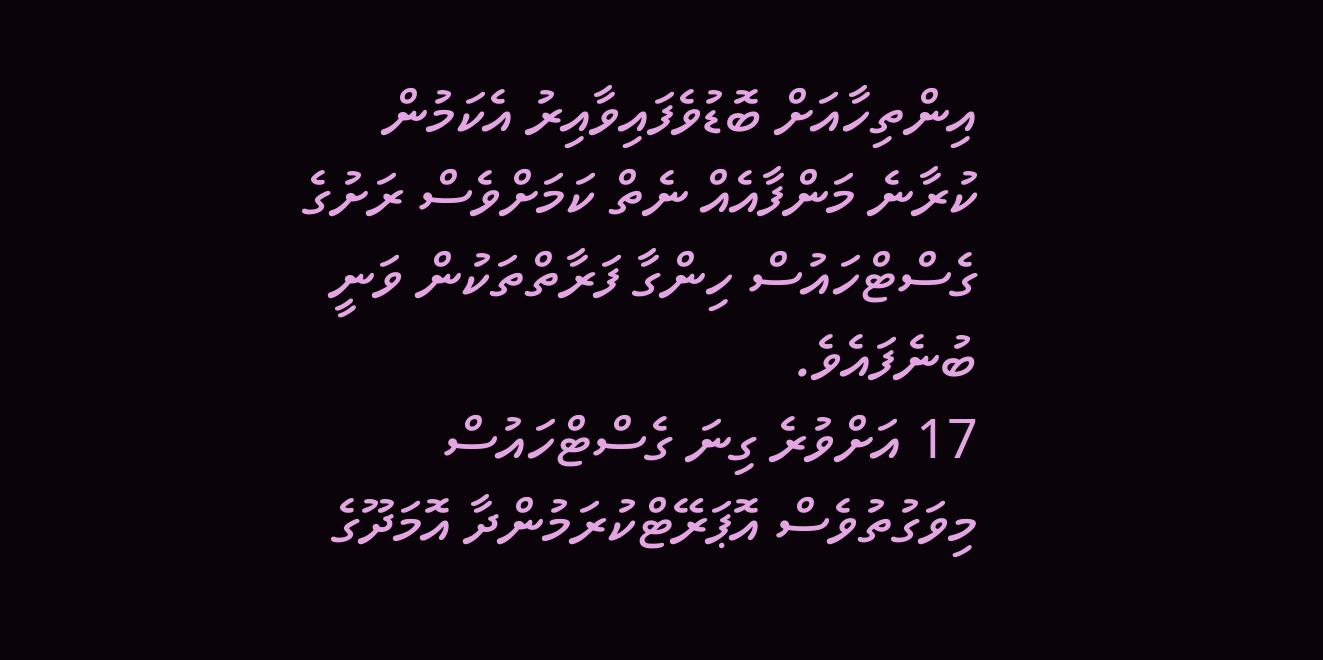އިންތިހާއަށް ބޮޑުވެފައިވާއިރު އެކަމުން ކުރާނެ މަންފާއެއް ނެތް ކަމަށްވެސް ރަށުގެ ގެސްޓްހައުސް ހިންގާ ފަރާތްތަކުން ވަނީ ބުނެފައެވެ.
17 އަށްވުރެ ގިނަ ގެސްޓްހައުސް މިވަގުތުވެސް އޮޕަރޭޓްކުރަމުންދާ އޮމަދޫގެ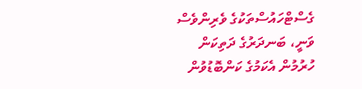ގެސްޓްހައުސްތަކުގެ ވެރިންވެސް ވަނީ، ބަނދަރުގެ ދަތިކަން ހުރުމުން އެކަމުގެ ކަންބޮޑުވުން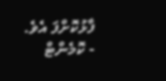ފާޅުކޮށްފަ އެވެ.
- ކޮމެންޓް